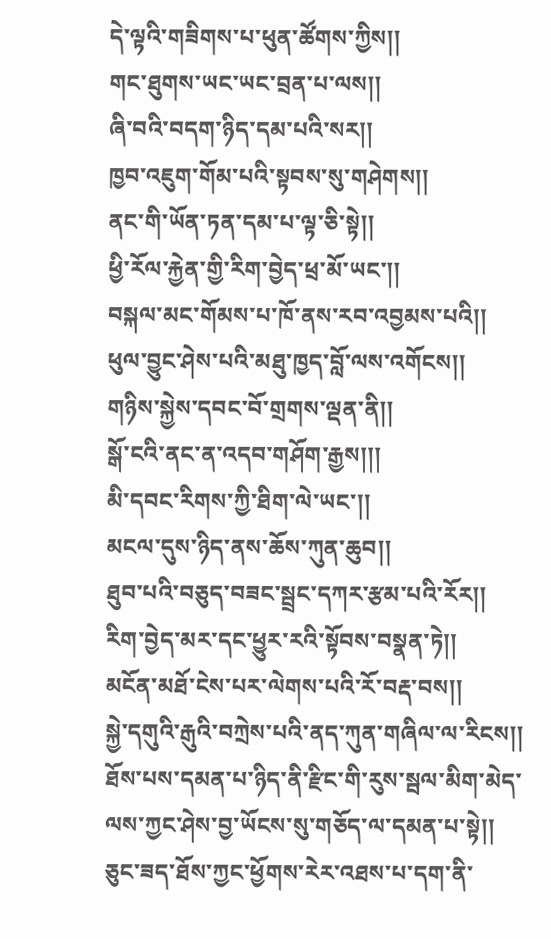དེ་ལྟའི་གཟིགས་པ་ཕུན་ཚོགས་ཀྱིས།།
གང་ཐུགས་ཡང་ཡང་བྲན་པ་ལས།།
ཞི་བའི་བདག་ཉིད་དམ་པའི་སར།།
ཁྱབ་འཇུག་གོམ་པའི་སྟབས་སུ་གཤེགས།།
ནང་གི་ཡོན་ཏན་དམ་པ་ལྟ་ཅི་སྟེ།།
ཕྱི་རོལ་རྐྱེན་གྱི་རིག་བྱེད་ཕྲ་མོ་ཡང་།།
བསྐལ་མང་གོམས་པ་ཁོ་ནས་རབ་འབྱམས་པའི།།
ཕུལ་བྱུང་ཤེས་པའི་མཐུ་ཁྱད་བློ་ལས་འགོངས།།
གཉིས་སྐྱེས་དབང་བོ་གྲགས་ལྡན་ནི།།
སྒོ་ངའི་ནང་ན་འདབ་གཤོག་རྒྱས།།།
མི་དབང་རིགས་ཀྱི་ཐིག་ལེ་ཡང་།།
མངལ་དུས་ཉིད་ནས་ཆོས་ཀུན་ཆུབ།།
ཐུབ་པའི་བཅུད་བཟང་སྦྲང་དཀར་རྩམ་པའི་རོར།།
རིག་བྱེད་མར་དང་ཕྱུར་རའི་སྟོབས་བསྣན་ཏེ།།
མངོན་མཐོ་ངེས་པར་ལེགས་པའི་རོ་བརྡ་བས།།
སྐྱེ་དགུའི་རྒུའི་བཀྲེས་པའི་ནད་ཀུན་གཞིལ་ལ་རིངས།།
ཐོས་པས་དམན་པ་ཉིད་ནི་རྫིང་གི་རུས་སྦལ་མིག་མེད་ལས་ཀྱང་ཤེས་བྱ་ཡོངས་སུ་གཅོད་ལ་དམན་པ་སྟེ།།
ཅུང་ཟད་ཐོས་ཀྱང་ཕྱོགས་རེར་འཐས་པ་དག་ནི་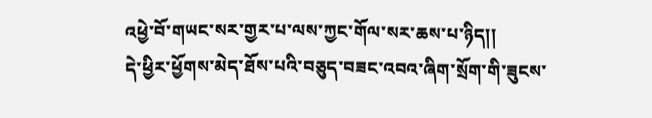འཕྱེ་བོ་གཡང་སར་གྱར་པ་ལས་ཀྱང་གོལ་སར་ཆས་པ་ཉིད།།
དེ་ཕྱིར་ཕྱོགས་མེད་ཐོས་པའི་བཅུད་བཟང་འབའ་ཞིག་སྲོག་གི་ཟུངས་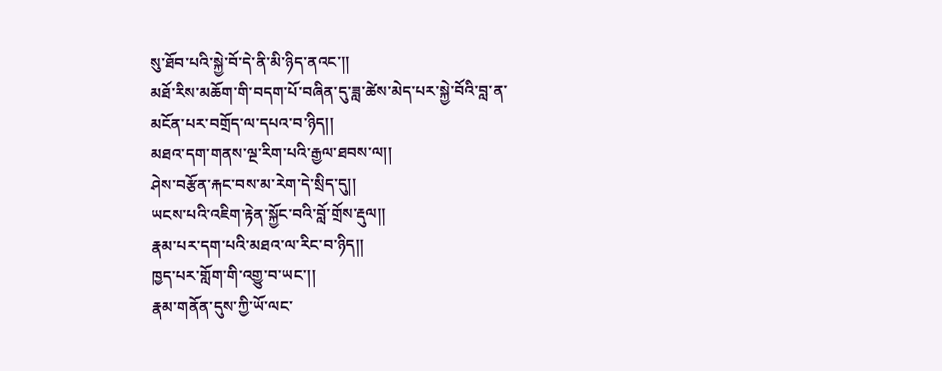སུ་ཐོབ་པའི་སྐྱེ་བོ་དེ་ནི་མི་ཉིད་ནའང་།།
མཐོ་རིས་མཆོག་གི་བདག་པོ་བཞིན་དུ་ཟླ་ཚེས་མེད་པར་སྐྱེ་བོའི་བླ་ན་མངོན་པར་བགྲོད་ལ་དཔའ་བ་ཉིད།།
མཐའ་དག་གནས་ལྔ་རིག་པའི་རྒྱལ་ཐབས་ལ།།
ཤེས་བརྩོན་རྐང་བས་མ་རེག་དེ་སྲིད་དུ།།
ཡངས་པའི་འཇིག་རྟེན་སྐྱོང་བའི་བློ་གྲོས་རྡུལ།།
རྣམ་པར་དག་པའི་མཐའ་ལ་རིང་བ་ཉིད།།
ཁྱད་པར་གློག་གི་འགྱུ་བ་ཡང་།།
རྣམ་གནོན་དུས་ཀྱི་ཡོ་ལང་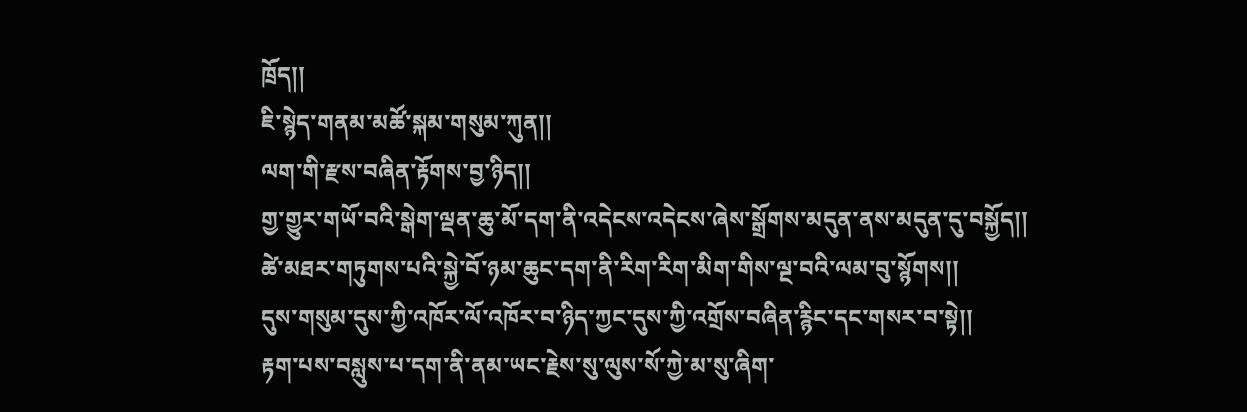ཁྲོད།།
ཇི་སྙེད་གནམ་མཚོ་སྐམ་གསུམ་ཀུན།།
ལག་གི་རྫས་བཞིན་རྟོགས་བྱ་ཉིད།།
གྱ་གྱུར་གཡོ་བའི་སྒེག་ལྡན་ཆུ་མོ་དག་ནི་འདེངས་འདེངས་ཞེས་སྒྲོགས་མདུན་ནས་མདུན་དུ་བསྐྱོད།།
ཚེ་མཐར་གཏུགས་པའི་སྐྱེ་བོ་ཉམ་ཆུང་དག་ནི་རིག་རིག་མིག་གིས་ལྔ་བའི་ལམ་བུ་སྙོགས།།
དུས་གསུམ་དུས་ཀྱི་འཁོར་ལོ་འཁོར་བ་ཉིད་ཀྱང་དུས་ཀྱི་འགྲོས་བཞིན་རྙིང་དང་གསར་བ་སྟེ།།
རྟག་པས་བསླུས་པ་དག་ནི་ནམ་ཡང་རྗེས་སུ་ལུས་སོ་ཀྱེ་མ་སུ་ཞིག་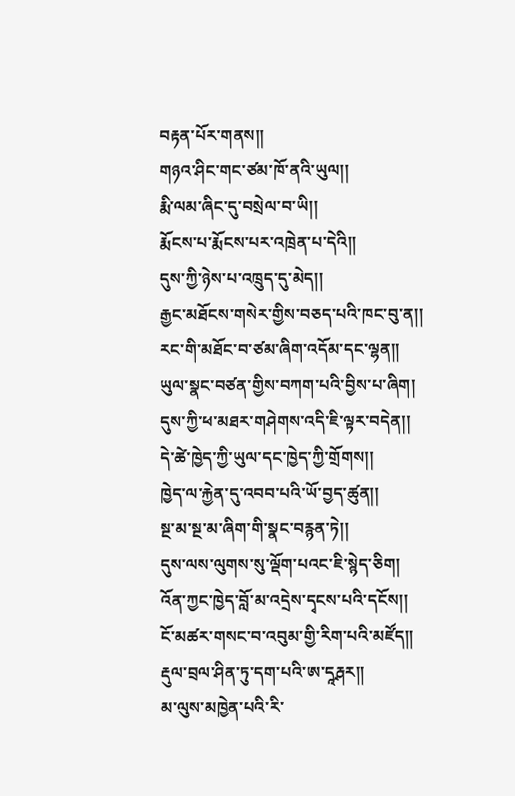བརྟན་པོར་གནས།།
གཉའ་ཤིང་གང་ཙམ་ཁོ་ནའི་ཡུལ།།
རྨི་ལམ་ཞིང་དུ་བསྲེལ་བ་ཡི།།
རྨོངས་པ་རྨོངས་པར་འཁྲེན་པ་དེའི།།
དུས་ཀྱི་ཉེས་པ་འཁྲུད་དུ་མེད།།
རྒྱང་མཐོངས་གསེར་གྱིས་བཅད་པའི་ཁང་བུ་ན།།
རང་གི་མཐོང་བ་ཙམ་ཞིག་འདོམ་དང་ལྷན།།
ཡུལ་སྣང་བཙན་གྱིས་བཀག་པའི་བྱིས་པ་ཞིག།
དུས་ཀྱི་ཕ་མཐར་གཤེགས་འདི་ཇི་ལྟར་བདེན།།
དེ་ཚེ་ཁྱེད་ཀྱི་ཡུལ་དང་ཁྱེད་ཀྱི་གྲོགས།།
ཁྱེད་ལ་རྐྱེན་དུ་འབབ་པའི་ཡོ་བྱད་ཚུན།།
སྔ་མ་སྔ་མ་ཞིག་གི་སྣང་བརྙན་ཏེ།།
དུས་ལས་ལུགས་སུ་ལྡོག་པའང་ཇི་སྙེད་ཅིག།
འོན་ཀྱང་ཁྱེད་བློ་མ་འདྲེས་དྭངས་པའི་དངོས།།
ངོ་མཚར་གསང་བ་འབུམ་གྱི་རིག་པའི་མཛོད།།
རྡུལ་བྲལ་ཤིན་ཏུ་དག་པའི་ཨ་དཱརྴར།།
མ་ལུས་མཁྱེན་པའི་རི་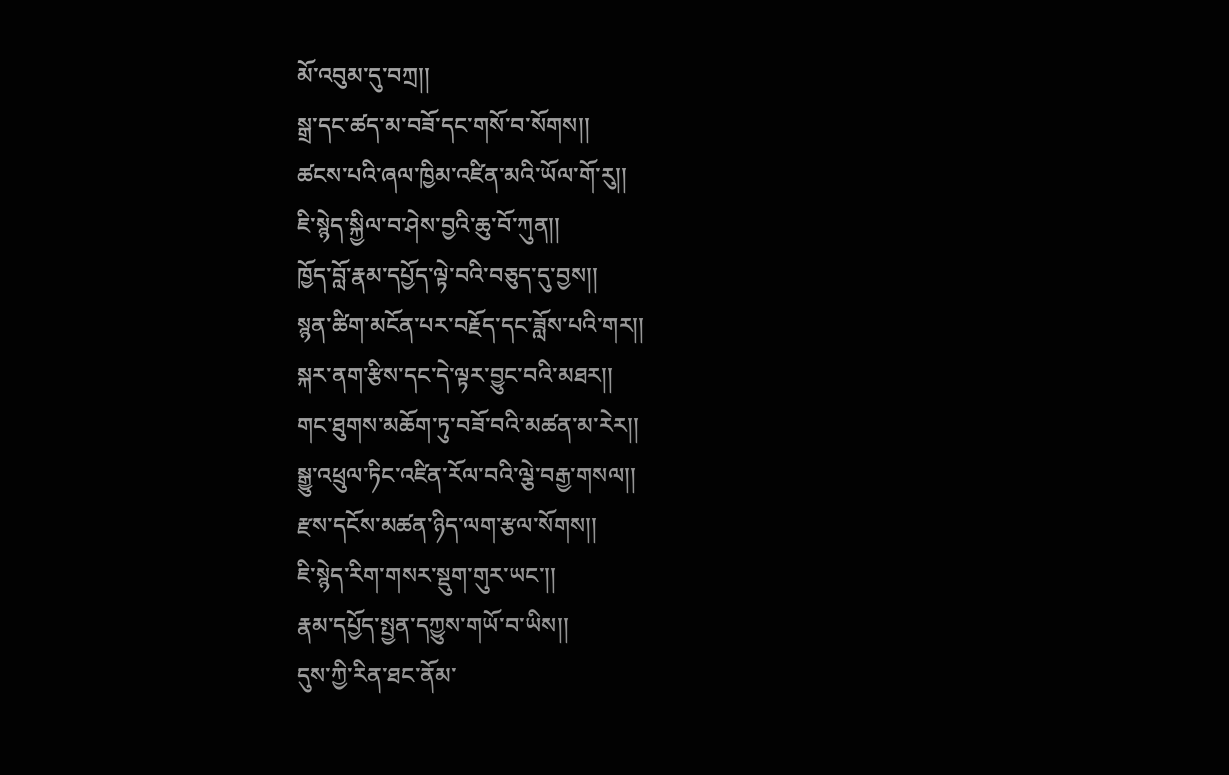མོ་འབུམ་དུ་བཀྲ།།
སྒྲ་དང་ཚད་མ་བཟོ་དང་གསོ་བ་སོགས།།
ཚངས་པའི་ཞལ་ཁྱིམ་འཛིན་མའི་ཡོལ་གོ་རུ།།
ཇི་སྙེད་སྐྱིལ་བ་ཤེས་བྱའི་ཆུ་བོ་ཀུན།།
ཁྱོད་བློ་རྣམ་དཔྱོད་ལྟེ་བའི་བཅུད་དུ་བྱས།།
སྙན་ཚིག་མངོན་པར་བརྗོད་དང་ཟློས་པའི་གར།།
སྐར་ནག་རྩིས་དང་དེ་ལྟར་བྱུང་བའི་མཐར།།
གང་ཐུགས་མཆོག་ཏུ་བཟོ་བའི་མཚན་མ་རེར།།
སྒྱུ་འཕྲུལ་ཏིང་འཛིན་རོལ་བའི་ལྕེ་བརྒྱ་གསལ།།
རྫས་དངོས་མཚན་ཉིད་ལག་རྩལ་སོགས།།
ཇི་སྙེད་རིག་གསར་སྡུག་གུར་ཡང་།།
རྣམ་དཔྱོད་སྤྱན་དཀྱུས་གཡོ་བ་ཡིས།།
དུས་ཀྱི་རིན་ཐང་ནོམ་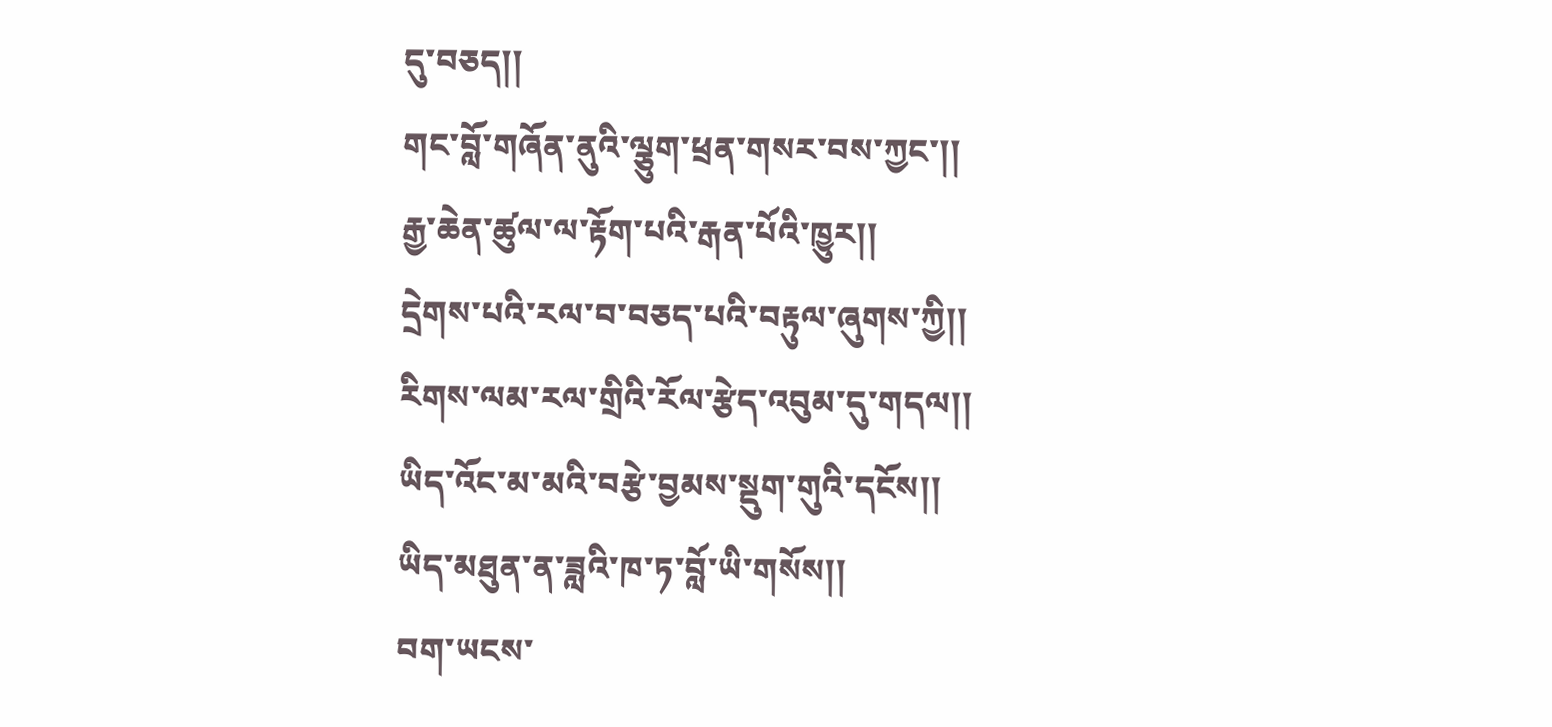དུ་བཅད།།
གང་བློ་གཞོན་ནུའི་ལྕུག་ཕྲན་གསར་བས་ཀྱང་།།
རྒྱ་ཆེན་ཚུལ་ལ་རྟོག་པའི་རྒན་པོའི་ཁྱུར།།
དྲེགས་པའི་རལ་བ་བཅད་པའི་བརྟུལ་ཞུགས་ཀྱི།།
རིགས་ལམ་རལ་གྲིའི་རོལ་རྩེད་འབུམ་དུ་གདལ།།
ཡིད་འོང་མ་མའི་བརྩེ་བྱམས་སྡུག་གུའི་དངོས།།
ཡིད་མཐུན་ན་ཟླའི་ཁ་ཏ་བློ་ཡི་གསོས།།
བག་ཡངས་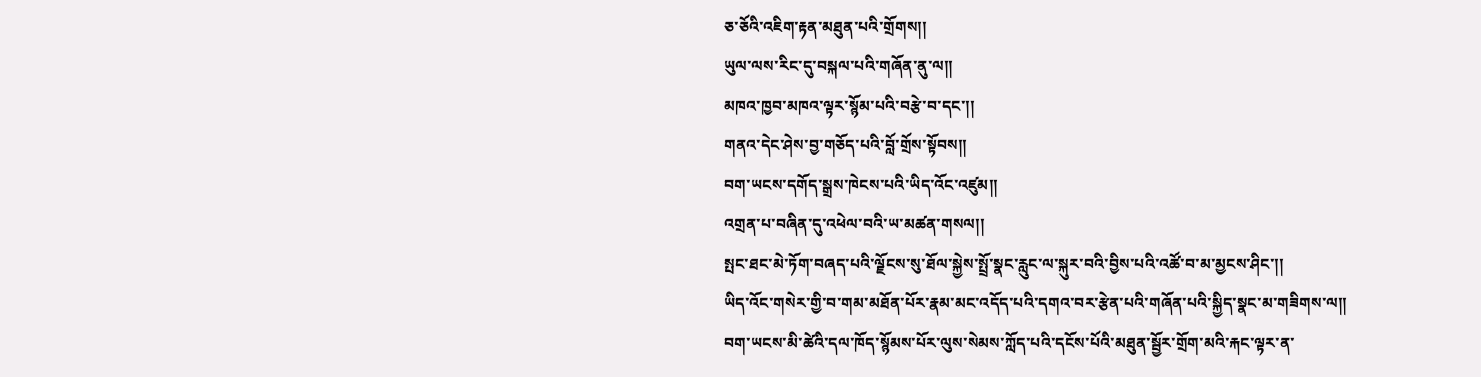ཅ་ཅོའི་འཇིག་རྟན་མཐུན་པའི་གྲོགས།།
ཡུལ་ལས་རིང་དུ་བསྐལ་པའི་གཞོན་ནུ་ལ།།
མཁའ་ཁྱབ་མཁའ་ལྟར་སྙོམ་པའི་བརྩེ་བ་དང་།།
གནའ་དེང་ཤེས་བྱ་གཅོད་པའི་བློ་གྲོས་སྟོབས།།
བག་ཡངས་དགོད་སྒྲས་ཁེངས་པའི་ཡིད་འོང་འཛུམ།།
འགྲན་པ་བཞིན་དུ་འཕེལ་བའི་ཡ་མཚན་གསལ།།
སྤང་ཐང་མེ་ཏོག་བཞད་པའི་ལྗོངས་སུ་ཐོལ་སྐྱེས་སྤྲོ་སྣང་རླུང་ལ་སྐུར་བའི་བྱིས་པའི་འཚོ་བ་མ་མྱངས་ཤིང་།།
ཡིད་འོང་གསེར་གྱི་བ་གམ་མཐོན་པོར་རྣམ་མང་འདོད་པའི་དགའ་བར་རྩེན་པའི་གཞོན་པའི་སྐྱིད་སྣང་མ་གཟིགས་ལ།།
བག་ཡངས་མི་ཚེའི་དལ་ཁོད་སྙོམས་པོར་ལུས་སེམས་ཀློད་པའི་དངོས་པོའི་མཐུན་སྦྱོར་གྲོག་མའི་རྐང་ལྟར་ན་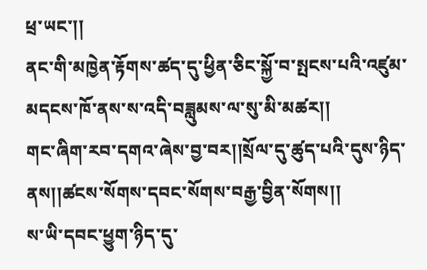ཕྲ་ཡང་།།
ནང་གི་མཁྱེན་རྟོགས་ཚད་དུ་ཕྱིན་ཅིང་སྐྱོ་བ་སྤངས་པའི་འཛུམ་མདངས་ཁོ་ནས་ས་འདི་བཟླུམས་ལ་སུ་མི་མཚར།།
གང་ཞིག་རབ་དགའ་ཞེས་བྱ་བར།།སྲོལ་དུ་ཚུད་པའི་དུས་ཉིད་ནས།།ཚངས་སོགས་དབང་སོགས་བརྒྱ་བྱིན་སོགས།།
ས་ཡི་དབང་ཕྱུག་ཉིད་དུ་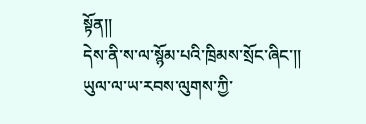སྟོན།།
དེས་ནི་ས་ལ་སྙོམ་པའི་ཁྲིམས་སྲོང་ཞིང་།།
ཡུལ་ལ་ཡ་རབས་ལུགས་ཀྱི་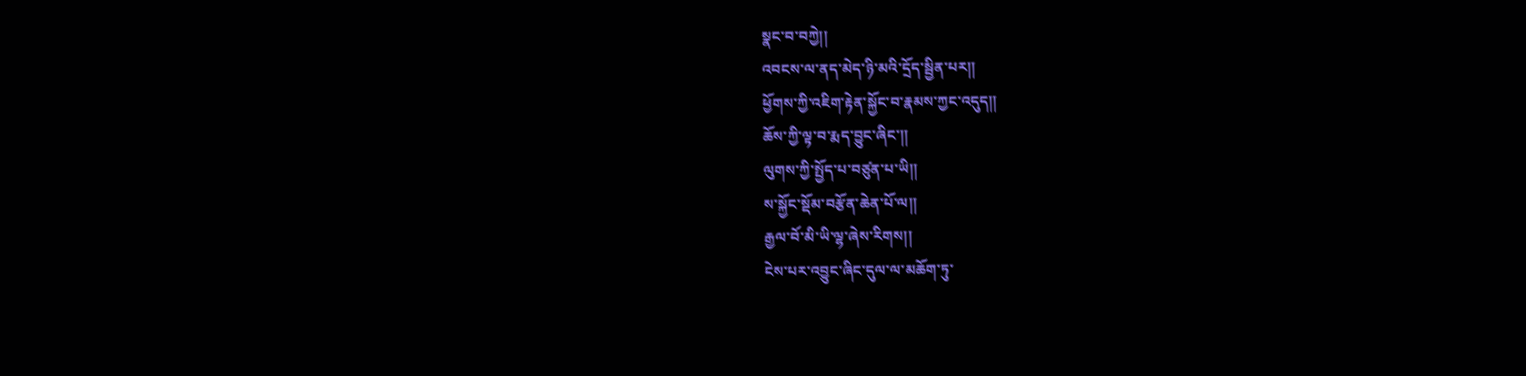སྣང་བ་བཀྱེ།།
འབངས་ལ་ནད་མེད་ཉི་མའི་དྲོད་སྦྱིན་པར།།
ཕྱོགས་ཀྱི་འཇིག་རྟེན་སྐྱོང་བ་རྣམས་ཀྱང་འདུད།།
ཆོས་ཀྱི་ལྟ་བ་རྨད་བྱུང་ཞིང་།།
ལུགས་ཀྱི་སྤྱོད་པ་བཙུན་པ་ཡི།།
ས་སྐྱོང་སྡོམ་བརྩོན་ཆེན་པོ་ལ།།
རྒྱལ་བོ་མི་ཡི་ལྷ་ཞེས་རིགས།།
ངེས་པར་འབྱུང་ཞིང་དུལ་ལ་མཆོག་ཏུ་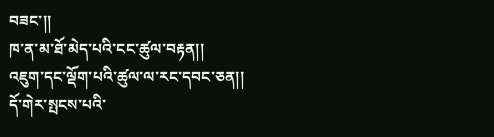བཟང་།།
ཁ་ན་མ་ཐོ་མེད་པའི་ངང་ཚུལ་བརྟན།།
འཇུག་དང་ལྡོག་པའི་ཚུལ་ལ་རང་དབང་ཅན།།
དོ་གེར་སྤངས་པའི་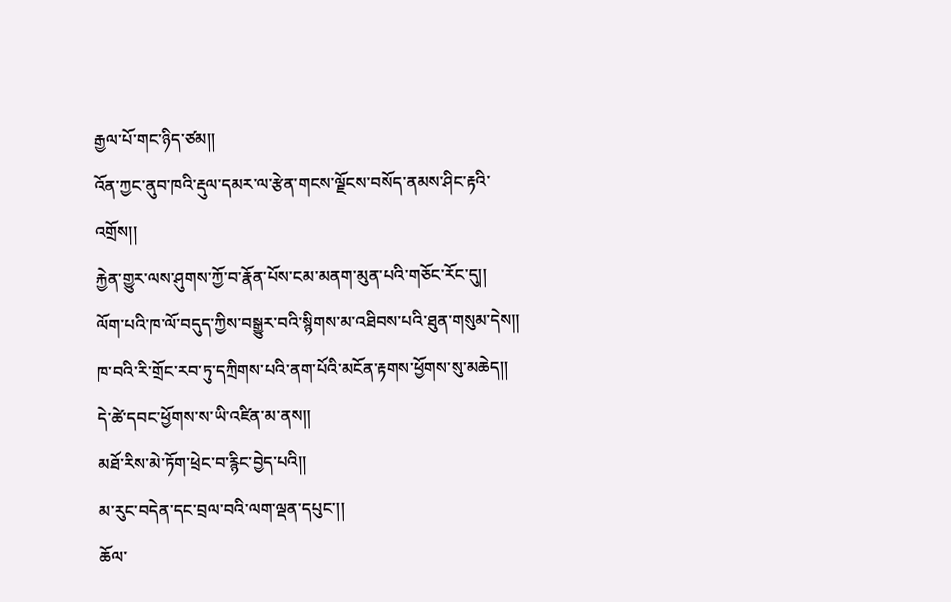རྒྱལ་པོ་གང་ཉིད་ཙམ།།
འོན་ཀྱང་ནུབ་ཁའི་རྡུལ་དམར་ལ་རྩེན་གངས་ལྗོངས་བསོད་ནམས་ཤིང་རྟའི་འགྲོས།།
རྐྱེན་གྱུར་ལས་ཤུགས་ཀྱོ་བ་རྣོན་པོས་ངམ་མནག་མུན་པའི་གཅོང་རོང་དུ།།
ལོག་པའི་ཁ་ལོ་བདུད་ཀྱིས་བསྒྱུར་བའི་སྙིགས་མ་འཐིབས་པའི་ཐུན་གསུམ་དེས།།
ཁ་བའི་རི་གྲོང་རབ་ཏུ་དཀྲིགས་པའི་ནག་པོའི་མངོན་རྟགས་ཕྱོགས་སུ་མཆེད།།
དེ་ཚེ་དབང་ཕྱོགས་ས་ཡི་འཛིན་མ་ནས།།
མཐོ་རིས་མེ་ཏོག་ཕྲེང་བ་རྙིང་བྱེད་པའི།།
མ་རུང་བདེན་དང་བྲལ་བའི་ལག་ལྡན་དཔུང་།།
ཆོལ་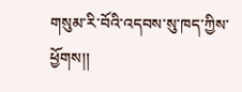གསུམ་རི་བོའི་འདབས་སུ་ཁད་ཀྱིས་ཕྱོགས།།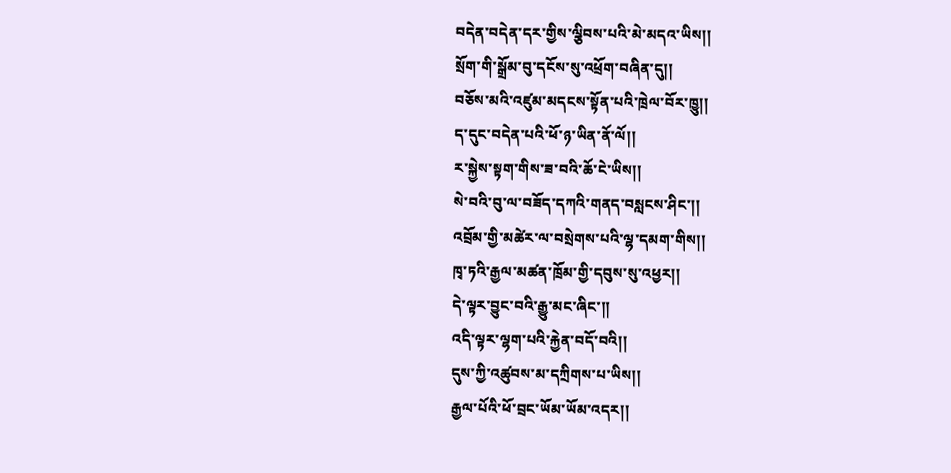བདེན་བདེན་དར་གྱིས་ལྕིབས་པའི་མེ་མདའ་ཡིས།།
སྲོག་གི་སྒྲོམ་བུ་དངོས་སུ་འཕྲོག་བཞིན་དུ།།
བཅོས་མའི་འཛུམ་མདངས་སྟོན་པའི་ཁྲེལ་བོར་ཁྱུ།།
ད་དུང་བདེན་པའི་ཕོ་ཉ་ཡིན་ནོ་ལོ།།
ར་སྐྱེས་སྟག་གིས་ཟ་བའི་ཆོ་ངེ་ཡིས།།
སེ་བའི་བུ་ལ་བཟོད་དཀའི་གནད་བསླངས་ཤིང་།།
འབྲོམ་གྱི་མཚེར་ལ་བསྲེགས་པའི་ལྷ་དམག་གིས།།
ཁྭ་ཏའི་རྒྱལ་མཚན་ཁྲོམ་གྱི་དབུས་སུ་འཕྱར།།
དེ་ལྟར་བྱུང་བའི་རྒྱུ་མང་ཞིང་།།
འདི་ལྟར་ལྷག་པའི་རྐྱེན་བདོ་བའི།།
དུས་ཀྱི་འཚུབས་མ་དཀྲིགས་པ་ཡིས།།
རྒྱལ་པོའི་ཕོ་བྲང་ཡོམ་ཡོམ་འདར།།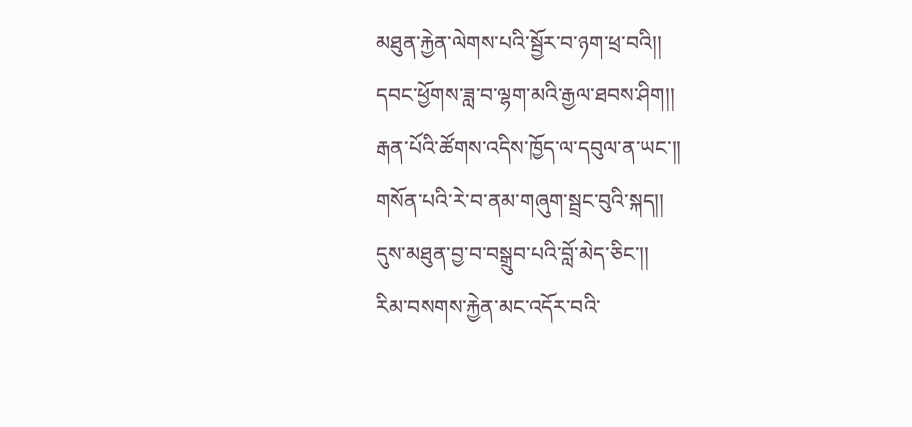མཐུན་རྐྱེན་ལེགས་པའི་སྦྱོར་བ་ཉག་ཕྲ་བའི།།
དབང་ཕྱོགས་ཟླ་བ་ལྷག་མའི་རྒྱལ་ཐབས་ཤིག།།
རྒན་པོའི་ཚོགས་འདིས་ཁྱོད་ལ་དབུལ་ན་ཡང་།།
གསོན་པའི་རེ་བ་ནམ་གཞུག་སྦྲང་བུའི་སྐད།།
དུས་མཐུན་བྱ་བ་བསྒྲུབ་པའི་བློ་མེད་ཅིང་།།
རིམ་བསགས་རྐྱེན་མང་འདོར་བའི་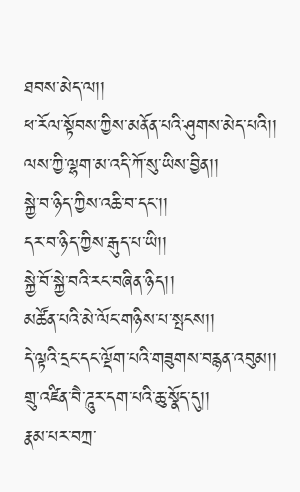ཐབས་མེད་ལ།།
ཕ་རོལ་སྟོབས་ཀྱིས་མནོན་པའི་ཤུགས་མེད་པའི།།
ལས་ཀྱི་ལྷག་མ་འདི་ཀོ་སུ་ཡིས་བྱིན།།
སྐྱེ་བ་ཉིད་ཀྱིས་འཆི་བ་དང་།།
དར་བ་ཉིད་ཀྱིས་རྒུད་པ་ཡི།།
སྐྱེ་བོ་སྐྱེ་བའི་རང་བཞིན་ཉིད།།
མཚོན་པའི་མེ་ལོང་གཉིས་པ་སྤངས།།
དེ་ལྟའི་དྲང་དང་ལྡོག་པའི་གཟུགས་བརྙན་འབུམ།།
གྲུ་འཛིན་བཻ་ཌཱུར་དག་པའི་ཆུ་སྣོད་དུ།།
རྣམ་པར་བཀྲ་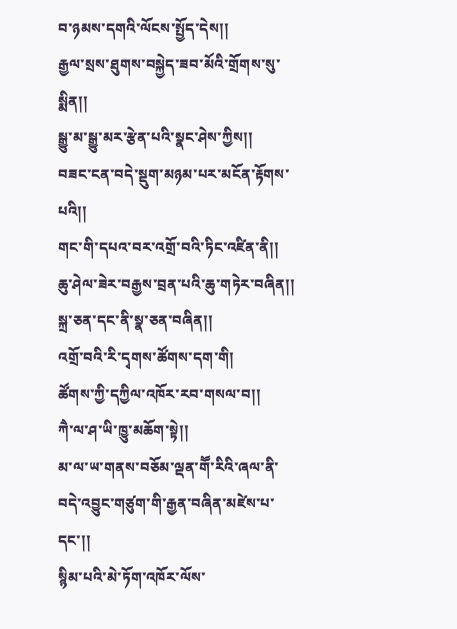བ་ཉམས་དགའི་ལོངས་སྤྱོད་དེས།།
རྒྱལ་སྲས་ཐུགས་བསྐྱེད་ཟབ་མོའི་གྲོགས་སུ་སྨིན།།
སྒྱུ་མ་སྒྱུ་མར་རྩེན་པའི་སྣང་ཤེས་ཀྱིས།།
བཟང་ངན་བདེ་སྡུག་མཉམ་པར་མངོན་རྟོགས་པའི།།
གང་གི་དཔའ་བར་འགྲོ་བའི་ཏིང་འཛིན་ནི།།
ཆུ་ཤེལ་ཟེར་བརྒྱས་བྲན་པའི་ཆུ་གཏེར་བཞིན།།
སྐྲ་ཅན་དང་ནི་སྣ་ཅན་བཞིན།།
འགྲོ་བའི་རི་དྭགས་ཚོགས་དག་གི།
ཚོགས་ཀྱི་དཀྱིལ་འཁོར་རབ་གསལ་བ།།
ཀཻ་ལ་ཤ་ཡི་ཁྱུ་མཆོག་སྟེ།།
མ་ལ་ཡ་གནས་བཅོམ་ལྡན་གཽ་རིའི་ཞལ་ནི་བདེ་འབྱུང་གཙུག་གི་རྒྱན་བཞིན་མཛེས་པ་དང་།།
སྙིམ་པའི་མེ་ཏོག་འཁོར་ལོས་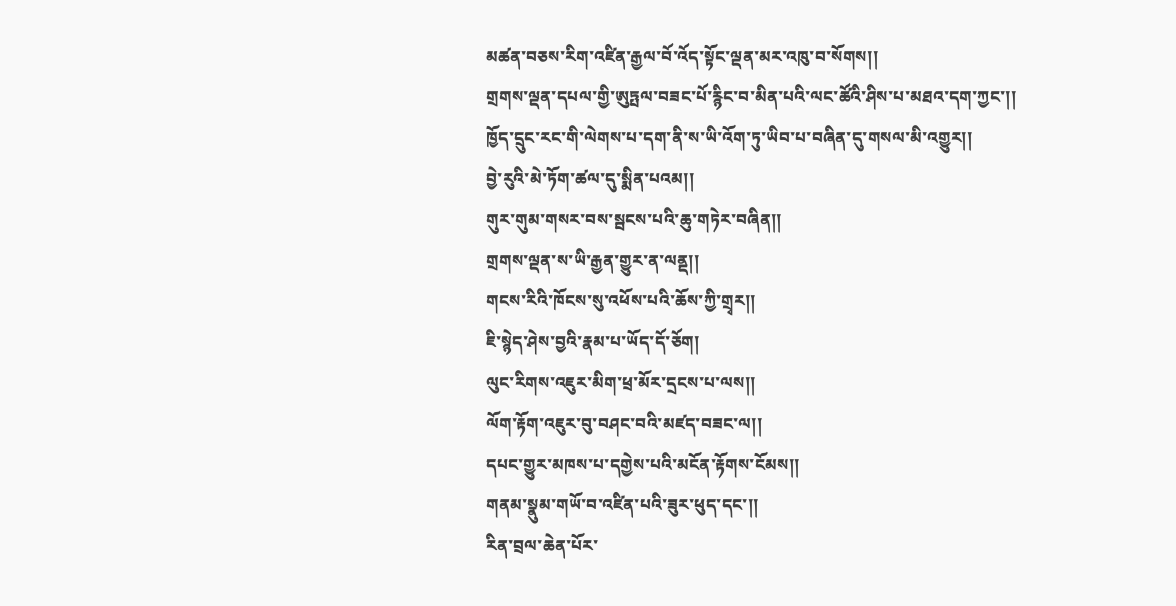མཚན་བཅས་རིག་འཛིན་རྒྱལ་བོ་འོད་སྟོང་ལྡན་མར་འཁུ་བ་སོགས།།
གྲགས་ལྡན་དཔལ་གྱི་ཨུཏྤལ་བཟང་པོ་རྙིང་བ་མིན་པའི་ལང་ཚོའི་ཤིས་པ་མཐའ་དག་ཀྱང་།།
ཁྱོད་དྲུང་རང་གི་ལེགས་པ་དག་ནི་ས་ཡི་འོག་ཏུ་ཡིབ་པ་བཞིན་དུ་གསལ་མི་འགྱུར།།
བྱེ་རུའི་མེ་ཏོག་ཚལ་དུ་སྨིན་པའམ།།
གུར་གུམ་གསར་བས་སྦངས་པའི་ཆུ་གཏེར་བཞིན།།
གྲགས་ལྡན་ས་ཡི་རྒྱན་གྱུར་ན་ལནྡ།།
གངས་རིའི་ཁོངས་སུ་འཕོས་པའི་ཆོས་ཀྱི་གྲྭར།།
ཇི་སྙེད་ཤེས་བྱའི་རྣམ་པ་ཡོད་དོ་ཅོག།
ལུང་རིགས་འཇུར་མིག་ཕྲ་མོར་དྲངས་པ་ལས།།
ལོག་རྟོག་འཇུར་བུ་བཤང་བའི་མཛད་བཟང་ལ།།
དཔང་གྱུར་མཁས་པ་དགྱེས་པའི་མངོན་རྟོགས་ངོམས།།
གནམ་སྣུམ་གཡོ་བ་འཛིན་པའི་ཟུར་ཕུད་དང་།།
རིན་བྲལ་ཆེན་པོར་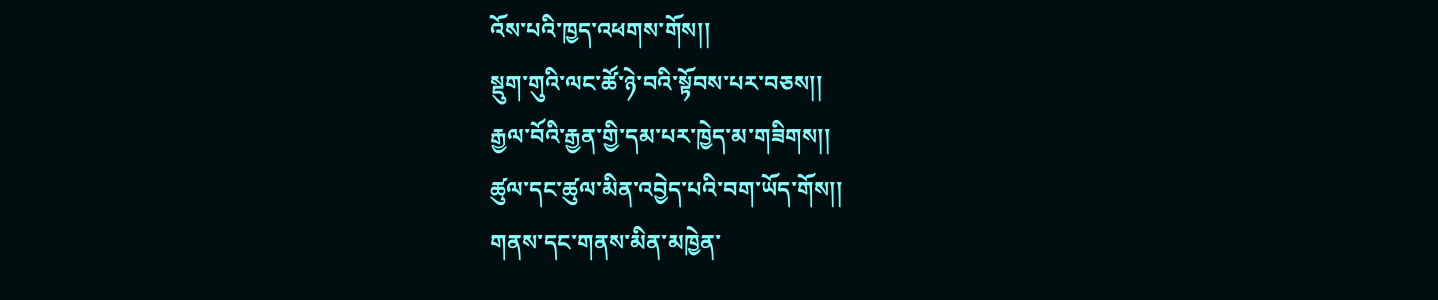འོས་པའི་ཁྱད་འཕགས་གོས།།
སྡུག་གུའི་ལང་ཚོ་ཉེ་བའི་སྟོབས་པར་བཅས།།
རྒྱལ་བོའི་རྒྱན་གྱི་དམ་པར་ཁྱེད་མ་གཟིགས།།
ཚུལ་དང་ཚུལ་མིན་འབྱེད་པའི་བག་ཡོད་གོས།།
གནས་དང་གནས་མིན་མཁྱེན་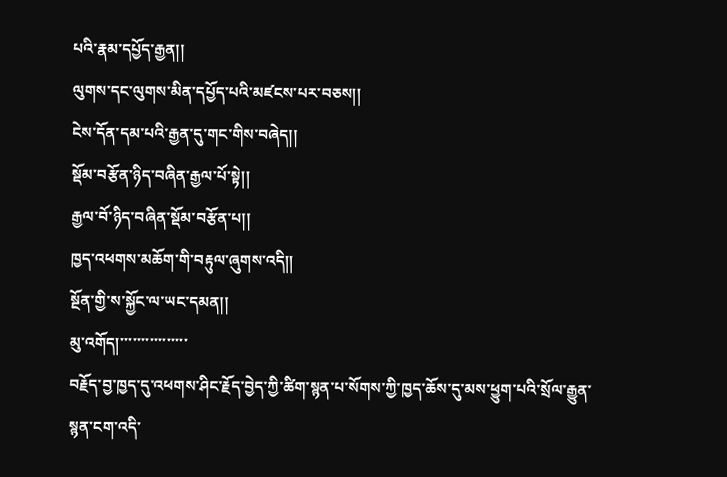པའི་རྣམ་དཔྱོད་རྒྱན།།
ལུགས་དང་ལུགས་མིན་དཔྱོད་པའི་མཛངས་པར་བཅས།།
ངེས་དོན་དམ་པའི་རྒྱན་དུ་གང་གིས་བཞེད།།
སྡོམ་བརྩོན་ཉིད་བཞིན་རྒྱལ་པོ་སྟེ།།
རྒྱལ་བོ་ཉིད་བཞིན་སྡོམ་བརྩོན་པ།།
ཁྱད་འཕགས་མཆོག་གི་བརྟུལ་ཞུགས་འདི།།
སྔོན་གྱི་ས་སྐྱོང་ལ་ཡང་དམན།།
མུ་འགོད།་་་་་་་་་་་་་་་་
བརྗོད་བྱ་ཁྱད་དུ་འཕགས་ཤིང་རྗོད་བྱེད་ཀྱི་ཚིག་སྙན་པ་སོགས་ཀྱི་ཁྱད་ཆོས་དུ་མས་ཕྱུག་པའི་སྲོལ་རྒྱུན་སྙན་ངག་འདི་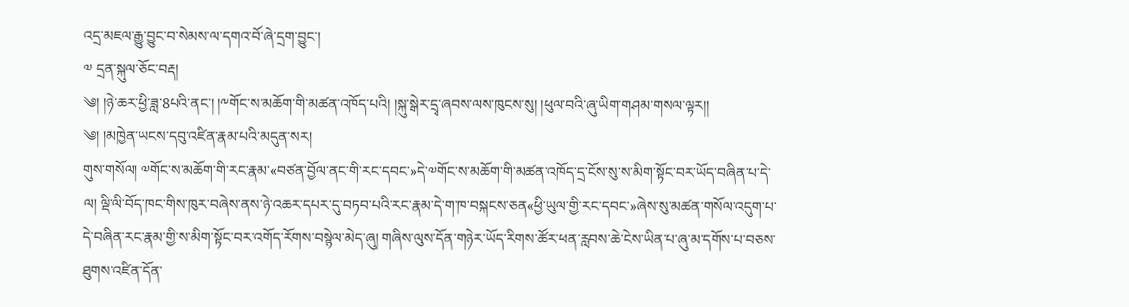འདྲ་མཇལ་རྒྱུ་བྱུང་བ་སེམས་ལ་དགའ་བོ་ཞེ་དྲག་བྱུང་།
༧ དྲན་སྐུལ་ཅོང་བརྡ།
༄། །ཉེ་ཆར་ཕྱི་ཟླ་8པའི་ནང་། །༸གོང་ས་མཆོག་གི་མཚན་འཁོད་པའི། །སྐུ་སྒེར་དྲྭ་ཞབས་ལས་ཁུངས་སུ། །ཕུལ་བའི་ཞུ་ཡིག་གཤམ་གསལ་ལྟར།།
༄། །མཁྱེན་ཡངས་དབུ་འཛིན་རྣམ་པའི་མདུན་སར།
གུས་གསོལ། ༧གོང་ས་མཆོག་གི་རང་རྣམ་«བཙན་བྱོལ་ནང་གི་རང་དབང་»དེ་༧གོང་ས་མཆོག་གི་མཚན་འཁོད་དྲ་ངོས་སུ་ས་མིག་སྟོང་བར་ཡོད་བཞིན་པ་དེ་ལ། ལྡི་ལི་བོད་ཁང་གིས་ཁུར་བཞེས་ནས་ཉེ་འཆར་དཔར་དུ་བཏབ་པའི་རང་རྣམ་དེ་ག་ཁ་བསྐངས་ཅན«ཕྱི་ཡུལ་གྱི་རང་དབང་»ཞེས་སུ་མཚན་གསོལ་འདུག་པ་དེ་བཞིན་རང་རྣམ་གྱི་ས་མིག་སྟོང་བར་འགོད་རོགས་བསྙེལ་མེད་ཞུ། གཞིས་ལུས་དོན་གཉེར་ཡོད་རིགས་ཚོར་ཕན་རླབས་ཆེ་ངེས་ཡིན་པ་ཞུ་མ་དགོས་པ་བཅས་ཐུགས་འཛིན་དོན་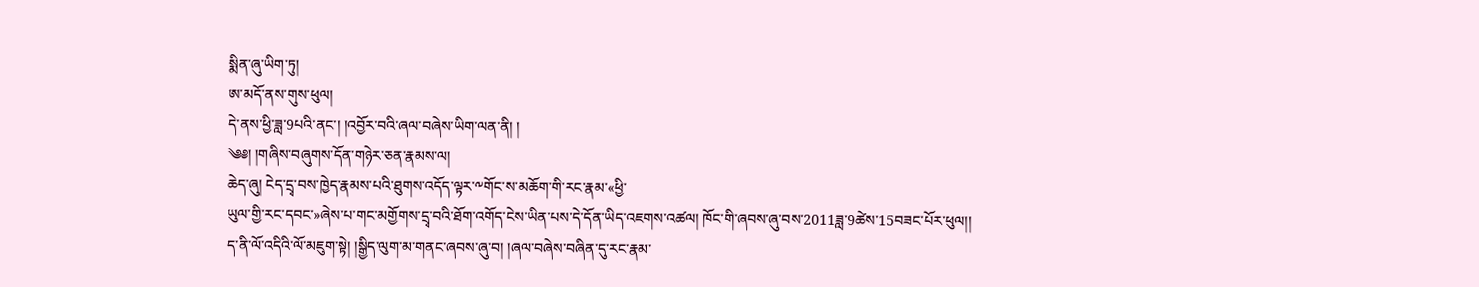སྨིན་ཞུ་ཡིག་ཏུ།
ཨ་མདོ་ནས་གུས་ཕུལ།
དེ་ནས་ཕྱི་ཟླ་9པའི་ནང་། །འབྱོར་བའི་ཞལ་བཞེས་ཡིག་ལན་ནི། །
༄༅། །གཞིས་བཞུགས་དོན་གཉེར་ཅན་རྣམས་ལ།
ཆེད་ཞུ། ངེད་དྲྭ་བས་ཁྱེད་རྣམས་པའི་ཐུགས་འདོད་ལྟར་༸གོང་ས་མཆོག་གི་རང་རྣམ་«ཕྱི་
ཡུལ་གྱི་རང་དབང་»ཞེས་པ་གང་མགྱོགས་དྲྭ་བའི་ཐོག་འགོད་ངེས་ཡིན་པས་དེ་དོན་ཡིད་འཇགས་འཚལ། ཁོང་གི་ཞབས་ཞུ་བས་2011ཟླ་9ཚེས་15བཟང་པོར་ཕུལ།།
ད་ནི་ལོ་འདིའི་ལོ་མཇུག་སྟེ། །སྒྱིད་ལུག་མ་གནང་ཞབས་ཞུ་བ། །ཞལ་བཞེས་བཞིན་དུ་རང་རྣམ་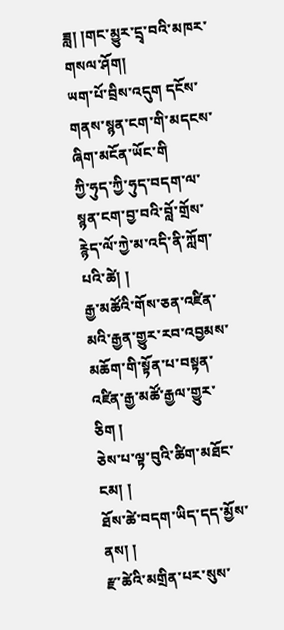ཟླ། །གང་མྱུར་དྲྭ་བའི་མཁར་གསལ་ཤོག།
ཡག་པོ་བྲིས་འདུག དངོས་གནས་སྙན་ངག་གི་མདངས་ཞིག་མངོན་ཡོང་གི
ཀྱི་ཧུད་ཀྱི་ཧུད་བདག་ལ་སྙན་ངག་བྱ་བའི་བློ་གྲོས་རྙེད་ལོ་ཀྱེ་མ་འདི་ནི་ཀློག་པའི་ཚེ། །
རྒྱ་མཚོའི་གོས་ཅན་འཛིན་མའི་རྒྱན་གྱུར་རབ་འབྱམས་མཆོག་གི་སྟོན་པ་བསྟན་འཛིན་རྒྱ་མཚོ་རྒྱལ་གྱུར་ཅིག །
ཅེས་པ་ལྟ་བུའི་ཚིག་མཐོང་ངམ། །
ཐོས་ཚེ་བདག་ཡིད་དད་མྱོས་ནས། །
རྫ་ཚེའི་མགྲིན་པར་སུས་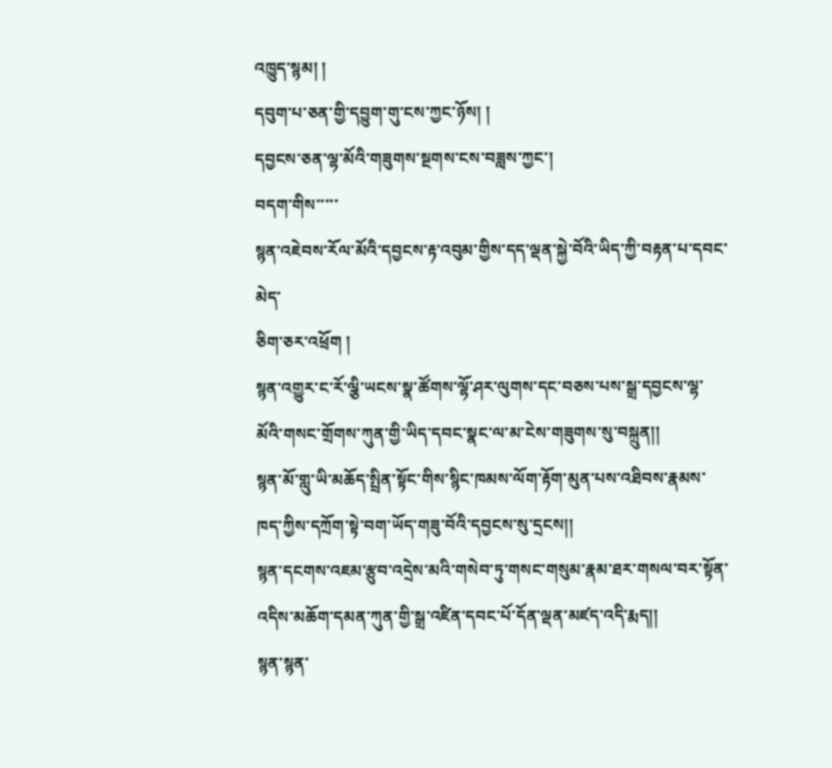འཁྱུད་སྙམ། །
དབུག་པ་ཅན་གྱི་དབྱུག་གུ་ངས་ཀྱང་ཉོས། །
དབྱངས་ཅན་ལྷ་མོའི་གཟུགས་སྔགས་ངས་བཟླས་ཀྱང་།
བདག་གིས་་་་་
སྙན་འཇེབས་རོལ་མོའི་དབྱངས་རྟ་འབུམ་གྱིས་དད་ལྡན་སྐྱེ་བོའི་ཡིད་ཀྱི་བརྟན་པ་དབང་མེད་
ཅིག་ཅར་འཕྲོག །
སྙན་འགྱུར་ང་རོ་ལྕི་ཡངས་སྣ་ཚོགས་ལྷོ་ཤར་ལུགས་དང་བཅས་པས་སྒྲ་དབྱངས་ལྷ་མོའི་གསང་གྲོགས་ཀུན་གྱི་ཡིད་དབང་སྣང་ལ་མ་ངེས་གཟུགས་སུ་བསྐྲུན།།
སྙན་མོ་གླུ་ཡི་མཆོད་སྤྲིན་སྟོང་གིས་སྙིང་ཁམས་ལོག་རྟོག་མུན་པས་འཐིབས་རྣམས་ཁད་ཀྱིས་དཀྲོག་སྟེ་བག་ཡོད་གཟུ་བོའི་དབྱངས་སུ་དྲངས།།
སྙན་དངགས་འཇམ་རྩུབ་འདྲེས་མའི་གསེབ་ཏུ་གསང་གསུམ་རྣམ་ཐར་གསལ་བར་སྟོན་
འདིས་མཆོག་དམན་ཀུན་གྱི་སྒྲ་འཛིན་དབང་པོ་དོན་ལྡན་མཛད་འདི་རྨད།།
སྙན་སྙན་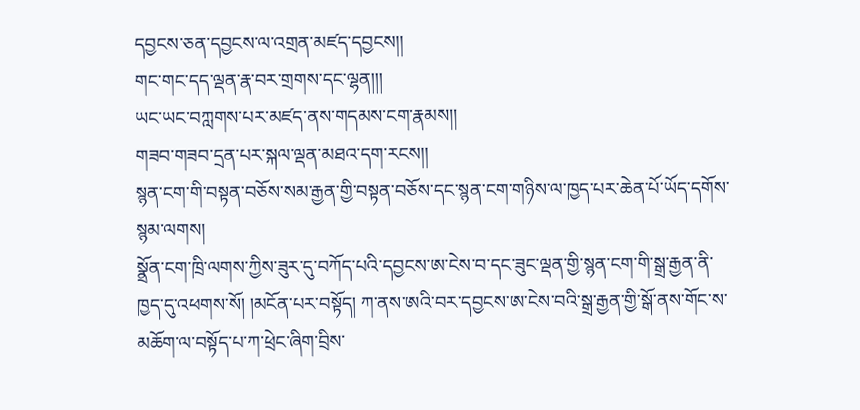དབྱངས་ཅན་དབྱངས་ལ་འགྲན་མཛད་དབྱངས།།
གང་གང་དད་ལྡན་རྣ་བར་གྲགས་དང་ལྷན།།།
ཡང་ཡང་བཀླགས་པར་མཛད་ནས་གདམས་ངག་རྣམས།།
གཟབ་གཟབ་དྲན་པར་སྐལ་ལྡན་མཐའ་དག་རངས།།
སྙན་ངག་གི་བསྟན་བཅོས་སམ་རྒྱན་གྱི་བསྟན་བཅོས་དང་སྙན་ངག་གཉིས་ལ་ཁྱད་པར་ཆེན་པོ་ཡོད་དགོས་སྙམ་ལགས།
སྣྲོན་ངག་ཁྲི་ལགས་ཀྱིས་ཟུར་དུ་བཀོད་པའི་དབྱངས་ཨ་ངེས་བ་དང་ཟུང་ལྡན་གྱི་སྙན་ངག་གི་སྒྲ་རྒྱན་ནི་ཁྱད་དུ་འཕགས་སོ། །མངོན་པར་བསྟོད། ཀ་ནས་ཨའི་བར་དབྱངས་ཨ་ངེས་བའི་སྒྲ་རྒྱན་གྱི་སྒོ་ནས་གོང་ས་མཆོག་ལ་བསྟོད་པ་ཀ་ཕྲེང་ཞིག་བྲིས་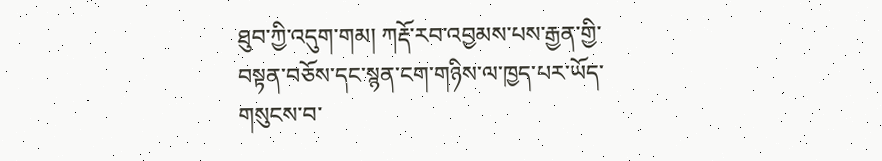ཐུབ་ཀྱི་འདུག་གམ། ཀརྡོ་རབ་འབྱམས་པས་རྒྱན་གྱི་བསྟན་བཅོས་དང་སྙན་ངག་གཉིས་ལ་ཁྱད་པར་ཡོད་གསུངས་བ་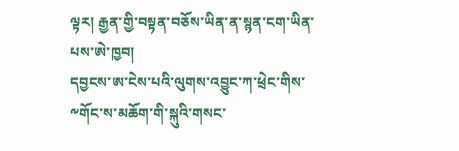ལྟར། རྒྱན་གྱི་བསྟན་བཅོས་ཡིན་ན་སྙན་ངག་ཡིན་པས་ཨེ་ཁྱབ།
དབྱངས་ཨ་ངེས་པའི་ལུགས་འབྱུང་ཀ་ཕྲེང་གིས་༸གོང་ས་མཆོག་གི་སྐུའི་གསང་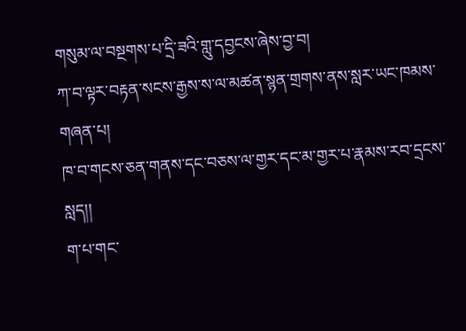གསུམ་ལ་བསྔགས་པ་དྲི་ཟའི་གླུ་དབྱངས་ཞེས་བྱ་བ།
ཀ་བ་ལྟར་བརྟན་སངས་རྒྱས་ས་ལ་མཚན་སྙན་གྲགས་ནས་སླར་ཡང་ཁམས་གཞན་པ།
ཁ་བ་གངས་ཅན་གནས་དང་བཅས་ལ་གྱར་དང་མ་གྱར་པ་རྣམས་རབ་དྲངས་སླད།།
ག་པ་གང་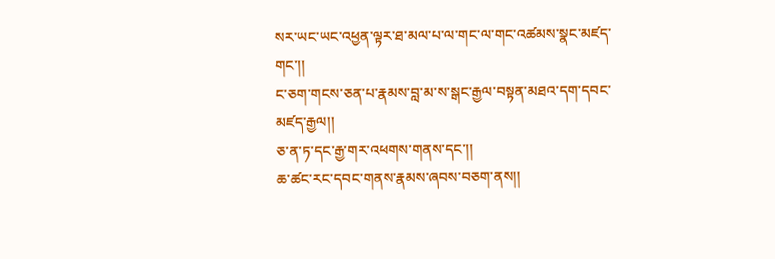སར་ཡང་ཡང་འཕྱན་ལྟར་ཐ་མལ་པ་ལ་གང་ལ་གང་འཚམས་སྣང་མཛད་གང་།།
ང་ཅག་གངས་ཅན་པ་རྣམས་བླ་མ་ས་སྒང་རྒྱལ་བསྟན་མཐའ་དག་དབང་མཛད་རྒྱལ།།
ཅ་ན་ཏ་དང་རྒྱ་གར་འཕགས་གནས་དང་།།
ཆ་ཚང་རང་དབང་གནས་རྣམས་ཞབས་བཅག་ནས།།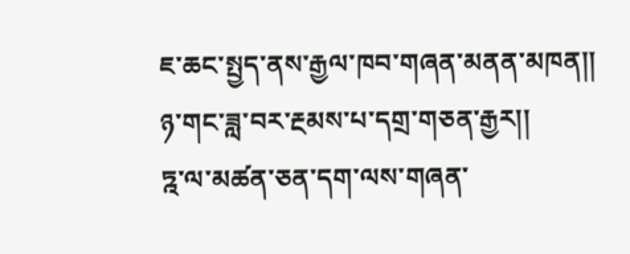ཇ་ཆང་སྤྱད་ནས་རྒྱལ་ཁབ་གཞན་མནན་མཁན།།
ཉ་གང་ཟླ་བར་རྔམས་པ་དགྲ་གཅན་རྒྱར།།
ཏྰ་ལ་མཚན་ཅན་དག་ལས་གཞན་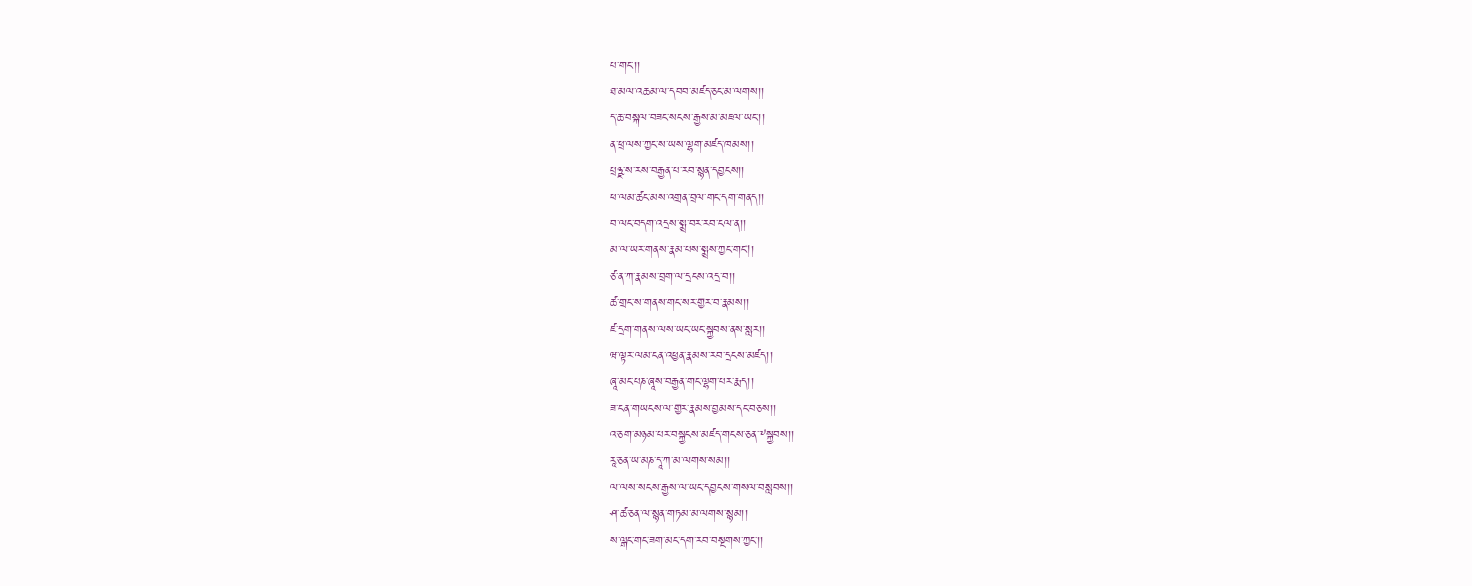པ་གང་།།
ཐ་མལ་འཆམ་ལ་དབབ་མཛད་ཅང་མ་ལགས།།
ད་ཆ་བསྐལ་བཟང་སངས་རྒྱས་མ་མཇལ་ཡང་།།
ན་ཕྲ་ལས་ཀྱང་ས་ཡས་ལྷག་མཛད་ཁམས།།
པྲཉྫ་ས་རས་བརྒྱན་པ་རབ་སྙན་དབྱངས།།
ཕ་ལམ་ཚང་མས་འགྲན་བྲལ་གང་དག་གནད།།
བ་ལང་བདག་འདྲས་སྨྲ་བར་རབ་ངལ་ན།།
མ་ལ་ཡར་གནས་རྣམ་པས་སྨྲས་ཀྱང་གང།།
ཙ་ན་ཀ་རྣམས་བྲག་ལ་དྲངས་འདྲ་བ།།
ཚ་གྲང་ས་གནས་གང་སར་གྱར་བ་རྣམས།།
ཛ་དྲག་གནས་ལས་ཡང་ཡང་སྐྱབས་ནས་སླར།།
ཝ་ལྟར་ལམ་ངན་འཕྱན་རྣམས་རབ་དྲངས་མཛད།།
ཞཱ་མང་པཎ་ཞཱས་བརྒྱན་གང་ལྷག་པར་རྨད།།
ཟ་ངན་གཡངས་ལ་གྱར་རྣམས་བྱམས་དང་བཅས།།
འ་ཅག་མཉམ་པར་བསྐྱངས་མཛད་གངས་ཅན་༸སྐྱབས།།
རཱ་ཅན་ཡ་མཎ་དཱ་ཀ་མ་ལགས་སམ།།
ལ་ལས་སངས་རྒྱས་ལ་ཡང་དབྱངས་གསལ་བསླབས།།
ཤ་ཚ་ཅན་ལ་སྙན་གཏམ་མ་ལགས་སྙམ།།
ས་ལྒང་གང་ཟག་མང་དག་རབ་བསྔགས་ཀྱང་།།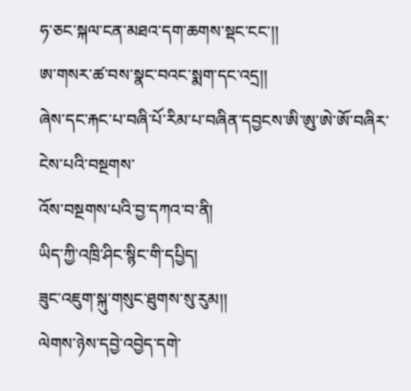ཧ་ཅང་སྐལ་ངན་མཐའ་དག་ཆགས་སྡང་ངང་།།
ཨ་གསར་ཚ་བས་སྣང་བའང་སྨག་དང་འདྲ།།
ཞེས་དང་རྐང་པ་བཞི་པོ་རིམ་པ་བཞིན་དབྱངས་ཨི་ཨུ་ཨེ་ཨོ་བཞིར་ངེས་པའི་བསྔགས་
འོས་བསྔགས་པའི་བྱ་དཀའ་བ་ནི།
ཡིད་ཀྱི་འཁྲི་ཤིང་སྙིང་གི་དཔྱིད།
ཟུང་འཇུག་སྐུ་གསུང་ཐུགས་སུ་རུམ།།
ལེགས་ཉེས་དབྱེ་འབྱེད་དགེ་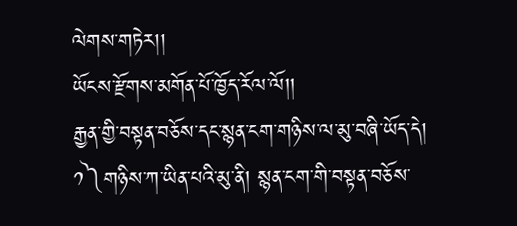ལེགས་གཏེར།།
ཡོངས་རྫོགས་མགོན་པོ་ཁྱོད་རོལ་ལོ།།
རྒྱན་གྱི་བསྟན་བཅོས་དང་སྙན་ངག་གཉིས་ལ་མུ་བཞི་ཡོད་དེ།
༡༽གཉིས་ཀ་ཡིན་པའི་མུ་ནི། སྙན་ངག་གི་བསྟན་བཅོས་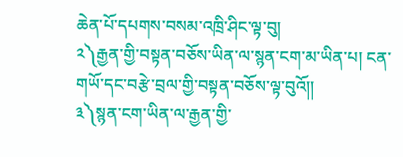ཆེན་པོ་དཔགས་བསམ་འཁྲི་ཤིང་ལྟ་བུ།
༢༽རྒྱན་གྱི་བསྟན་བཅོས་ཡིན་ལ་སྙན་ངག་མ་ཡིན་པ། ངན་གཡོ་དང་བརྩེ་བྲལ་གྱི་བསྟན་བཅོས་ལྟ་བུའོ།།
༣༽སྙན་ངག་ཡིན་ལ་རྒྱན་གྱི་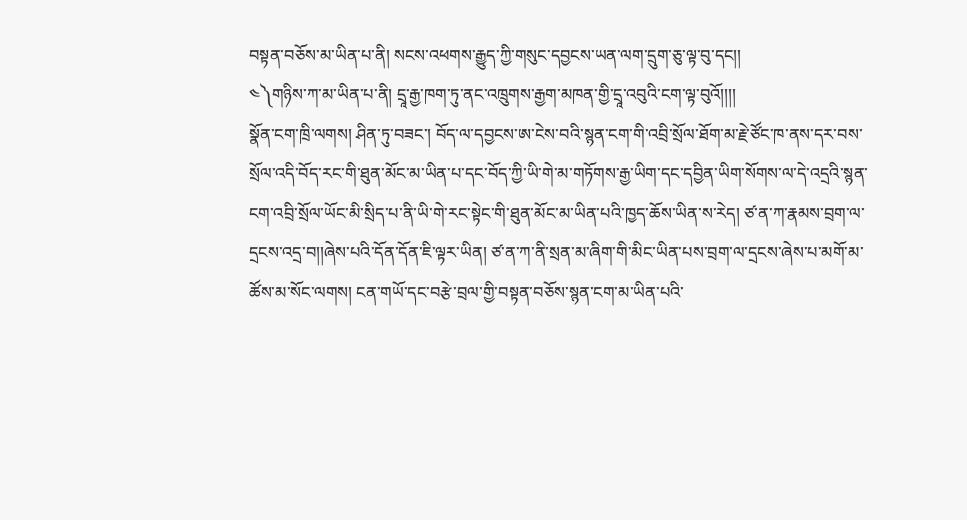བསྟན་བཅོས་མ་ཡིན་པ་ནི། སངས་འཕགས་རྒྱུད་ཀྱི་གསུང་དབྱངས་ཡན་ལག་དྲུག་ཅུ་ལྟ་བུ་དང།།
༤༽གཉིས་ཀ་མ་ཡིན་པ་ནི། དྲཱ་རྒྱ་ཁག་ཏུ་ནང་འཁྲུགས་རྒྱག་མཁན་གྱི་དྲཱ་འབུའི་ངག་ལྟ་བུའོ།།།།
སྣོན་ངག་ཁྲི་ལགས། ཤིན་ཏུ་བཟང་། བོད་ལ་དབྱངས་ཨ་ངེས་བའི་སྙན་ངག་གི་འབྲི་སྲོལ་ཐོག་མ་རྗེ་ཙོང་ཁ་ནས་དར་བས་སྲོལ་འདི་བོད་རང་གི་ཐུན་མོང་མ་ཡིན་པ་དང་བོད་ཀྱི་ཡི་གེ་མ་གཏོགས་རྒྱ་ཡིག་དང་དབྱིན་ཡིག་སོགས་ལ་དེ་འདྲའི་སྙན་ངག་འབྲི་སྲོལ་ཡོང་མི་སྲིད་པ་ནི་ཡི་གེ་རང་སྟེང་གི་ཐུན་མོང་མ་ཡིན་པའི་ཁྱད་ཆོས་ཡིན་ས་རེད། ཙ་ན་ཀ་རྣམས་བྲག་ལ་དྲངས་འདྲ་བ།།ཞེས་པའི་དོན་དོན་ཇི་ལྟར་ཡིན། ཙ་ན་ཀ་ནི་སྲན་མ་ཞིག་གི་མིང་ཡིན་པས་བྲག་ལ་དྲངས་ཞེས་པ་མགོ་མ་ཚོས་མ་སོང་ལགས། ངན་གཡོ་དང་བརྩེ་བྲལ་གྱི་བསྟན་བཅོས་སྙན་ངག་མ་ཡིན་པའི་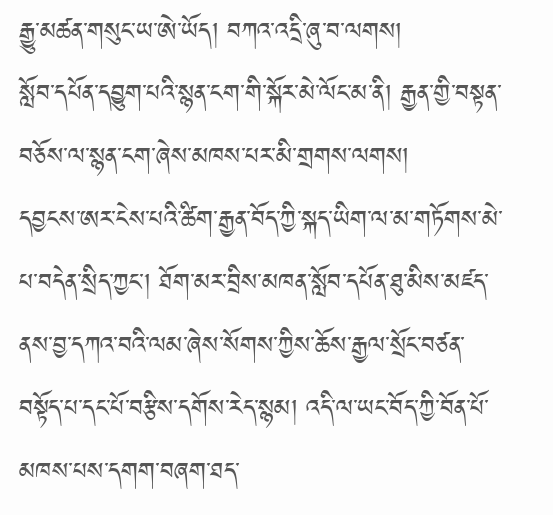རྒྱུ་མཚན་གསུང་ཡ་ཨེ་ཡོད། བཀའ་འདྲི་ཞུ་བ་ལགས།
སློབ་དཔོན་དབྱུག་པའི་སྙན་ངག་གི་སྐོར་མེ་ལོང་མ་ནི། རྒྱན་གྱི་བསྟན་བཅོས་ལ་སྙན་ངག་ཞེས་མཁས་པར་མི་གྲགས་ལགས།
དབྱངས་ཨར་ངེས་པའི་ཚིག་རྒྱན་བོད་ཀྱི་སྐད་ཡིག་ལ་མ་གཏོགས་མེ་པ་བདེན་སྲིད་ཀྱང་། ཐོག་མར་བྲིས་མཁན་སློབ་དཔོན་ཐུ་མིས་མཛད་ནས་བྱ་དཀའ་བའི་ལམ་ཞེས་སོགས་ཀྱིས་ཆོས་རྒྱལ་སྲོང་བཙན་བསྟོད་པ་དང་པོ་བརྩིས་དགོས་རེད་སྙམ། འདི་ལ་ཡང་བོད་ཀྱི་བོན་པོ་མཁས་པས་དགག་བཞག་ཐད་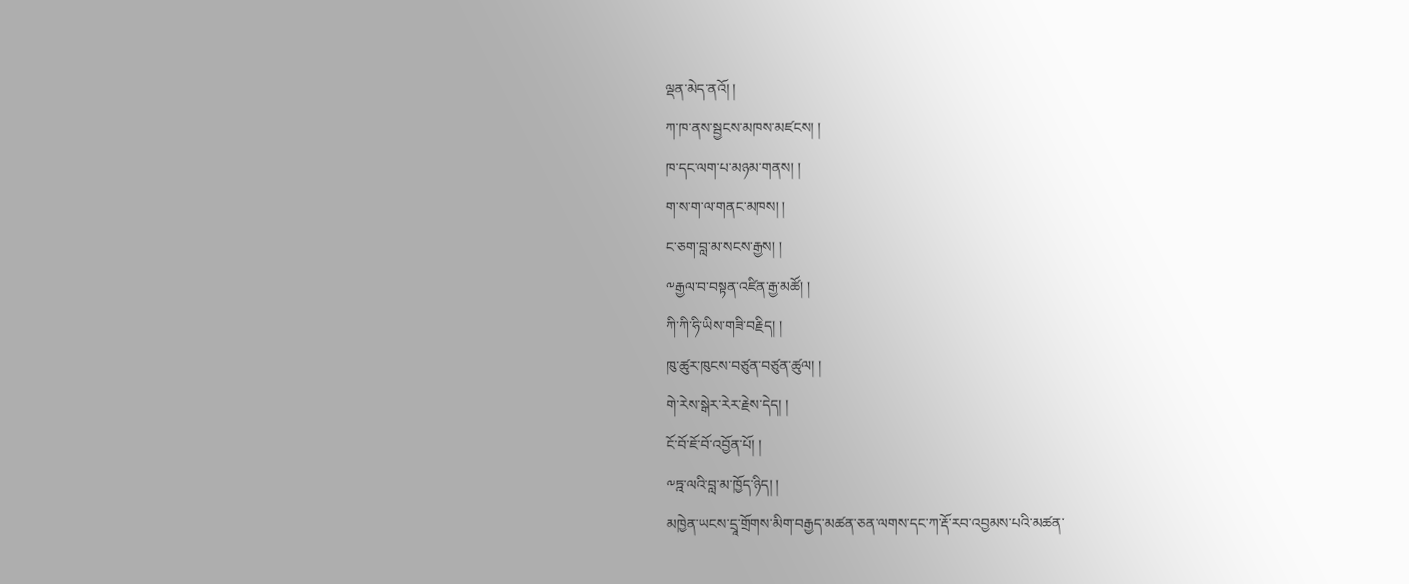ལྡན་མེད་ནའོ། །
ཀ་ཁ་ནས་སྦྱངས་མཁས་མཛངས། །
ཁ་དང་ལག་པ་མཉམ་གནས། །
ག་ས་ག་ལ་གནང་མཁས། །
ང་ཅག་བླ་མ་སངས་རྒྱས། །
༸རྒྱལ་བ་བསྟན་འཛིན་རྒྱ་མཚོ། །
ཀི་ཀི་ཧི་ཡིས་གཟི་བརྗིད། །
ཁུ་ཚུར་ཁུངས་བཙུན་བཙུན་ཚུལ། །
གེ་རེས་སྒེར་རེར་རྗེས་དེད། །
ངོ་བོ་ཇོ་བོ་འབྱོན་པོ། །
༸ཏྰ་ལའི་བླ་མ་ཁྱོད་ཉིད། །
མཁྱེན་ཡངས་དྲཱ་གྲོགས་མིག་བརྒྱད་མཚན་ཅན་ལགས་དང་ཀ་རྡོ་རབ་འབྱམས་པའི་མཚན་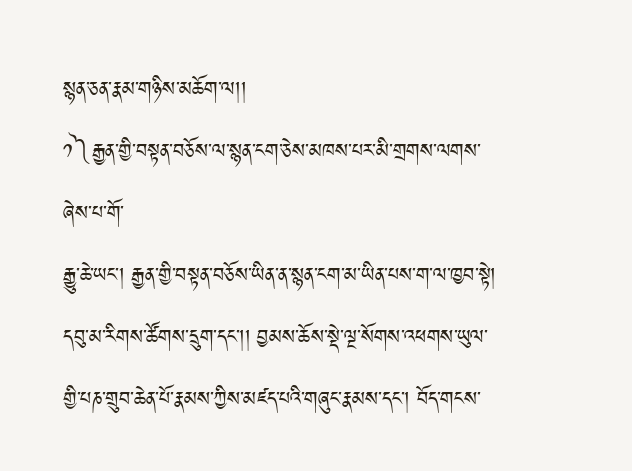སྙན་ཅན་རྣམ་གཉིས་མཆོག་ལ།།
༡༽རྒྱན་གྱི་བསྟན་བཅོས་ལ་སྙན་ངག་ཅེས་མཁས་པར་མི་གྲགས་ལགས་ཞེས་པ་གོ་
རྒྱུ་ཆེ་ཡང་། རྒྱན་གྱི་བསྟན་བཅོས་ཡིན་ན་སྙན་ངག་མ་ཡིན་པས་ག་ལ་ཁྱབ་སྟེ། དབུ་མ་རིགས་ཚོགས་དྲུག་དང་།། བྱམས་ཆོས་སྡེ་ལྔ་སོགས་འཕགས་ཡུལ་གྱི་པཎ་གྲུབ་ཆེན་པོ་རྣམས་ཀྱིས་མཛད་པའི་གཞུང་རྣམས་དང་། བོད་གངས་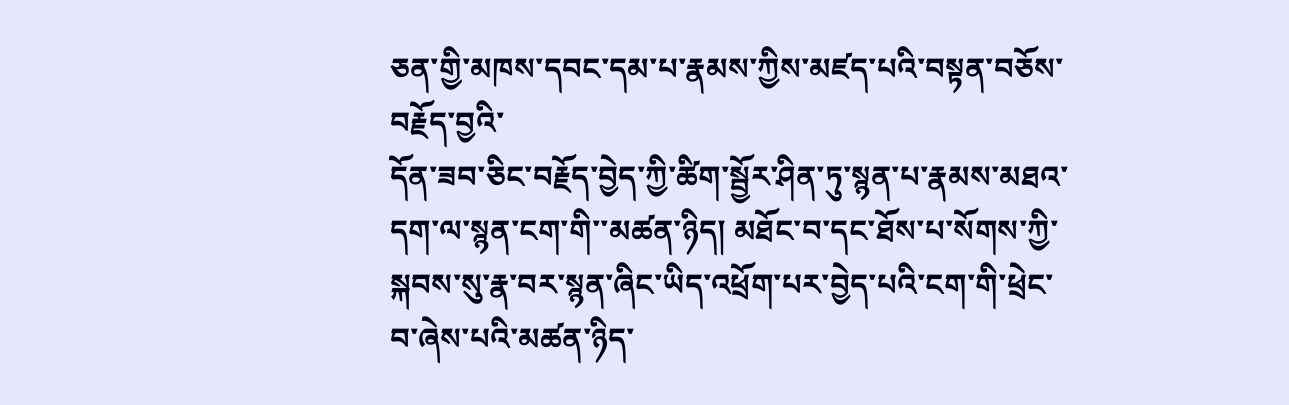ཅན་གྱི་མཁས་དབང་དམ་པ་རྣམས་ཀྱིས་མཛད་པའི་བསྟན་བཅོས་བརྗོད་བྱའི་
དོན་ཟབ་ཅིང་བརྗོད་བྱེད་ཀྱི་ཚིག་སྦྱོར་ཤིན་ཏུ་སྙན་པ་རྣམས་མཐའ་དག་ལ་སྙན་ངག་གི་་མཚན་ཉིད། མཐོང་བ་དང་ཐོས་པ་སོགས་ཀྱི་སྐབས་སུ་རྣ་བར་སྙན་ཞིང་ཡིད་འཕྲོག་པར་བྱེད་པའི་ངག་གི་ཕྲེང་བ་ཞེས་པའི་མཚན་ཉིད་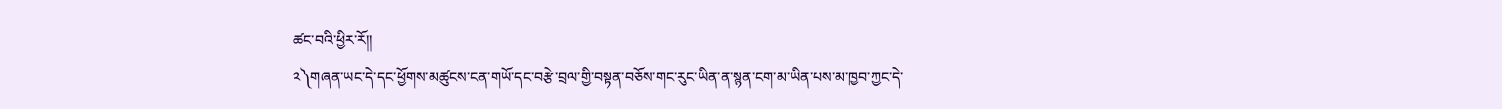ཚང་བའི་ཕྱིར་རོ།།
༢༽གཞན་ཡང་དེ་དང་ཕྱོགས་མཚུངས་ངན་གཡོ་དང་བརྩེ་བྲལ་གྱི་བསྟན་བཅོས་གང་རུང་ཡིན་ན་སྙན་ངག་མ་ཡིན་པས་མ་ཁྱབ་ཀྱང་དེ་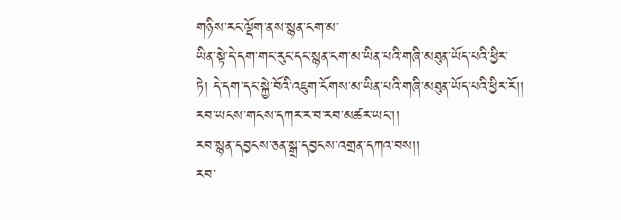གཉིས་རང་ལྡོག་ནས་སྙན་ངག་མ་
ཡིན་སྟེ་དེ་དག་གང་རུང་དང་སྙན་ངག་མ་ཡིན་པའི་གཞི་མཐུན་ཡོད་པའི་ཕྱིར་
ཏེ། དེ་དག་དང་སྐྱེ་བོའི་འཇུག་ངོགས་མ་ཡིན་པའི་གཞི་མཐུན་ཡོད་པའི་ཕྱིར་རོ།།
རབ་ཡངས་གངས་དཀར་ར་བ་རབ་མཚར་ཡང་།།
རབ་སྙན་དབྱངས་ཅན་སྒྲ་དབྱངས་འགྲན་དཀའ་བས།།
རབ་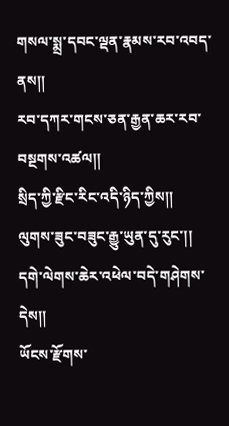གསལ་སྨྲ་དབང་ལྡན་རྣམས་རབ་འབད་ནས།།
རབ་དཀར་གངས་ཅན་རྒྱན་ཆར་རབ་བསྔགས་འཚལ།།
སྲིད་ཀྱི་རྫིང་རིང་འདི་ཉིད་ཀྱིས།།
ལུགས་ཟུང་བཟུང་རྒྱུ་ཡུན་དུ་རུང་།།
དགེ་ལེགས་ཆེར་འཕེལ་བདེ་གཤེགས་དེས།།
ཡོངས་རྫོགས་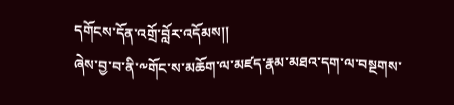དགོངས་དོན་འགྲོ་བློར་འདོམས།།
ཞེས་བྱ་བ་ནི་༸གོང་ས་མཆོག་ལ་མཛད་རྣམ་མཐའ་དག་ལ་བསྔགས་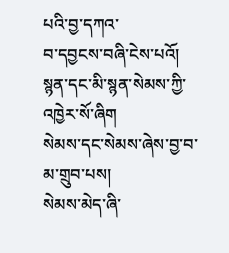པའི་བྱ་དཀའ་
བ་དབྱངས་བཞི་ངེས་པའོ།
སྙན་དང་མི་སྙན་སེམས་ཀྱི་འཁྱེར་སོ་ཞིག
སེམས་དང་སེམས་ཞེས་བྱ་བ་མ་གྲུབ་པས།
སེམས་མེད་ཞི་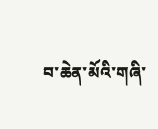བ་ཆེན་མོའི་གཞི་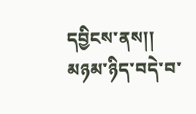དབྱིངས་ནས།།
མཉམ་ཉིད་བདེ་བ་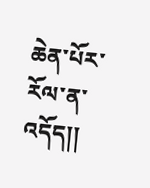ཆེན་པོར་རོལ་ན་འདོད།།